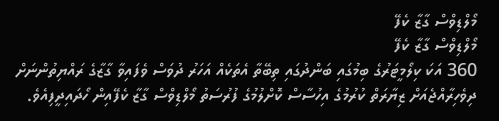މޯލްޑިވްސް ގާޒާ ކެފޭ
މޯލްޑިވްސް ގާޒާ ކެފޭ
360 އަކަ ކިލޯމީޓަރުގެ ބިމުގައި ބަންދުގައި ތިބޭތާ އެތަކެއް އަހަރު ދުވަސް ވެފައިވާ ގާޒާގެ ރައްޔިތުންނަށް ދިވެހިރާއްޖެއަށް ޒިޔާރަތް ކުރުމުގެ އިހުސާސް ކޮށްލުމުގެ ފުރުސަތު މޯލްޑިވްސް ގާޒާ ކެފޭއިން ހޯދައިދީފިއެވެ.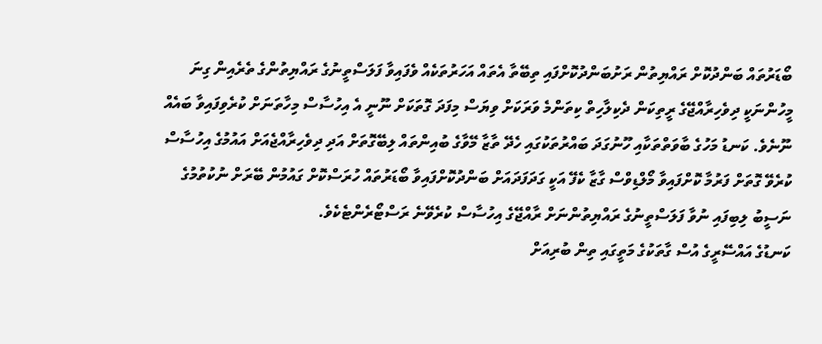ބޯޑަރުތައް ބަންދުކޮށް ރައްޔިތުން ރަށުބަންދުކޮށްފައި ތިބޭތާ އެތައް އަހަރުތަކެއް ވެފައިވާ ފަލަސްތީނުގެ ރައްޔިތުންގެ ތެރެއިން ގިނަ މީހުންނަކީ ދިވެހިރާއްޖޭގެ ރީތިކަން ދެކިލާހިތް ކިތަންމެ ވަރަކަށް ވިޔަސް މިފަދަ ގޮތަކަށް ނޫނީ އެ އިހުސާސް މިހާތަނަށް ކުރެވިފައިވާ ބައެއް ނޫނެވެ. ކަނޑު މަހުގެ ބާވަތްތަކާއި ހޫނުގަދަ ބައްރުތަކުގައި ހެދޭ ތާޒާ މޭވާގެ ބުއިންތައް ލިބޭގޮތަށް އަދި ދިވެހިރާއްޖެއަށް އައުމުގެ އިހުސާސް ކުރެވޭ ގޮތަށް ފަރުމާ ކޮށްފައިވާ މޯލްޑިވްސް ގާޒާ ކެފޭ އަކީ ގަދަފަދައަށް ބަންދުކޮށްފައިވާ ބޯޑަރުތައް ހުރަސްކޮށް ގައުމުން ބޭރަށް ނުކުތުމުގެ ނަސީބު ލިބިފައި ނުވާ ފަލަސްތީނުގެ ރައްޔިތުންނަށް ރާއްޖޭގެ އިހުސާސް ކުރެވޭނެ ރަސްޓޯރެންޓެކެވެ.
ކަނޑުގެ އައްސޭރީގެ އުސް ގާތަކުގެ މަތީގައި ތިން ބުރިއަށް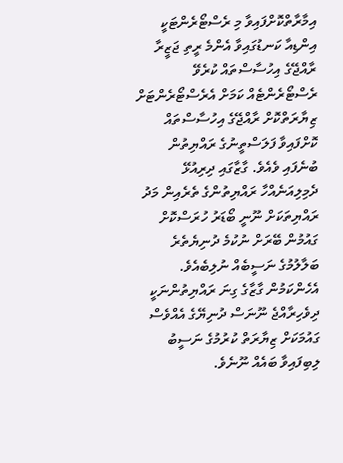އިމާރާތްކޮށްފައިވާ މި ރެސްޓޯރެންޓަކީ އިންޑިއާ ކަނޑުގައިވާ އެންމެ ރީތި ޖަޒީރާ ރާއްޖޭގެ އިހުސާސްތައް ކުރެވޭ ރެސްޓޯރެންޓެއް ކަމަށް އެރެސްޓޯރެންޓަށް ޒިޔާރަތްކޮށް ރާއްޖޭގެ އިހުސާސްތައް ކޮށްފައިވާ ފަލަސްތީނުގެ ރައްޔިތުން ބުނެފައި ވެއެވެ. ގާޒާގައި ދިރިއުޅޭ ދެމިލިއަނެއްހާ ރައްޔިތުންގެ ތެރެއިން މަދު ރައްޔިތަކަށް ނޫނީ ބޯޑަރު ހުރަސްކޮށް ގައުމުން ބޭރަށް ނުކުމެ ދުނިޔެތެރެ ބަލާލުމުގެ ނަސީބެއް ނުލިބެއެވެ. އެހެންކަމުން ގާޒާގެ ގިނަ ރައްޔިތުންނަކީ ދިވެހިރާއްޖެ ނޫނަސް ދުނިޔޭގެ އެއްވެސް ގައުމަކަށް ޒިޔާރަތް ކުރުމުގެ ނަސީބު ލިބިފައިވާ ބައެއް ނޫނެވެ.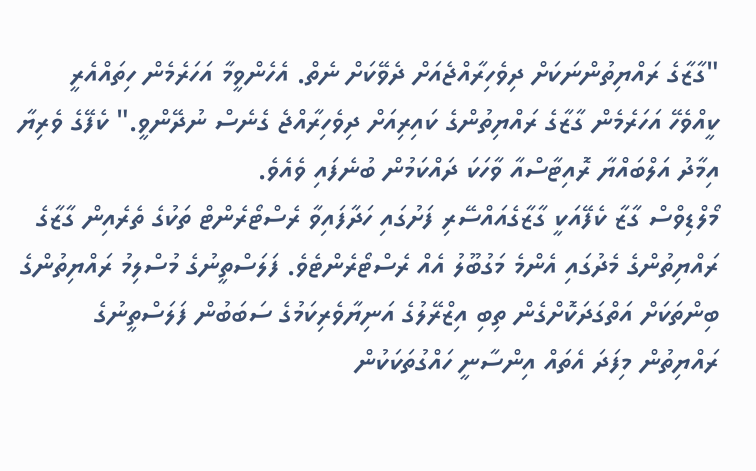"ގާޒާގެ ރައްޔިތުންނަކަށް ދިވެހިރާއްޖެއަށް ދެވޭކަށް ނެތް. އެހެންވީމާ އަހަރެމެން ހިތައްއެރީ ކީއްވެހޭ އަހަރެމެން ގާޒާގެ ރައްޔިތުންގެ ކައިރިއަށް ދިވެހިރާއްޖެ ގެނެސް ނުދޭންވީ." ކެފޭގެ ވެރިޔާ އިމާދު އަލްބައްޔާ ރޮއިޓާސްއާ ވާހަކަ ދައްކަމުން ބުނެފައި ވެއެވެ.
މޯލްޑިވްސް ގާޒާ ކެފޭއަކީ ގާޒާގެއައްސޭރި ފަށުގައި ހަދާފައިވާ ރެސްޓޯރެންޓް ތަކުގެ ތެރެއިން ގާޒާގެ ރައްޔިތުންގެ މެދުގައި އެންމެ މަގުބޫލު އެއް ރެސްޓޯރެންޓެވެ. ފަލަސްތީނުގެ މުސްލިމު ރައްޔިތުންގެ ބިންތަކަށް އަތްގަދަކޮށްގެން ތިބި އިޒްރޭލުގެ އަނިޔާވެރިކަމުގެ ސަބަބުން ފަލަސްތީނުގެ ރައްޔިތުން މިފަދަ އެތައް އިންސާނީ ހައްގުތަކަކުން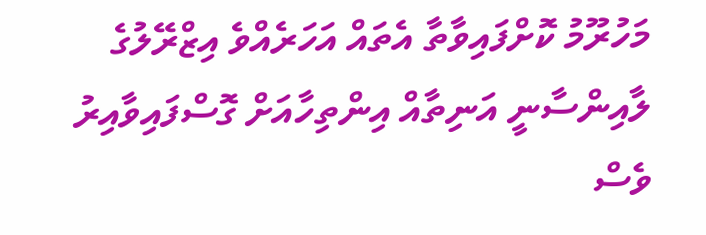މަހުރޫމު ކޮށްފައިވާތާ އެތައް އަހަރެއްވެ އިޒްރޭލުގެ ލާއިންސާނީ އަނިތާއް އިންތިހާއަށް ގޮސްފައިވާއިރު ވެސް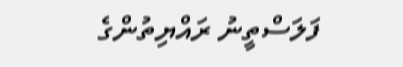ފަލަސްތީނު ރައްޔިތުންގެ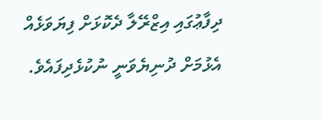ދިފާޢުގައި އިޒްރޭލާ ދެކޮޅަށް ފިޔަވަޅެއް އެޅުމަށް ދުނިޔެވަނީ ނުކުޅެދިފައެވެ.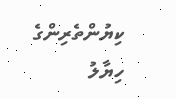ކިޔުންތެރިންގެ ހިޔާލު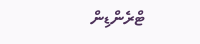ޓްރެންޑިން